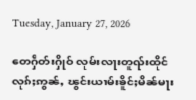Tuesday, January 27, 2026

တေႁဵတ်းႁိုဝ် လုမ်းလႃးတူၺ်းထိုင် လုၵ်ႈဢွၼ်ႇ ၽွင်းယၢမ်းၶိူင်ႈမိၼ်မႃး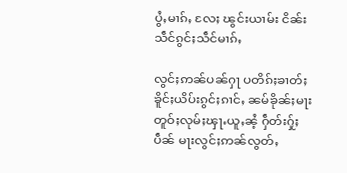ပွႆႇမၢၵ်ႇ လႄႈ ၽွင်းယၢမ်း ငိၼ်းသဵင်ၵွင်ႈသဵင်မၢၵ်ႇ

လွင်ႈဢၼ်ပၼ်ႁႃ ပတိၵ်ႈၶၢတ်ႈ ၶိူင်ႈယိပ်းၵွင်ႈၵၢင်ႇ ၼမ်ၶိုၼ်ႈမႃး တူဝ်ႈလုမ်ႈၾႃႉယူႇၼႆ့ ႁဵတ်းႁႂ်ႈ ပဵၼ် မႃးလွင်ႈဢၼ်လွတ်ႇ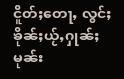ငိူတ်ႈတေႃႇ လွင်ႈၶိုၼ်ႈယႂ်ႇႁုၼ်ႈမုၼ်း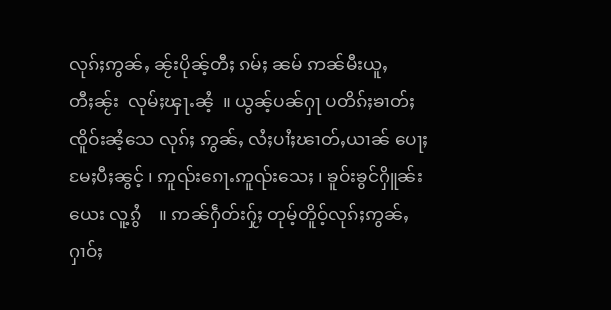လုၵ်ႈဢွၼ်ႇ ၼႂ်းပိုၼ့်တီႈ ၵမ်ႈ ၼမ် ဢၼ်မီးယူႇတီႈၼႂ်း  လုမ်ႈၾႃႉၼႆ့  ။ ယွၼ့်ပၼ်ႁႃ ပတိၵ်ႈၶၢတ်ႈၸိူဝ်းၼႆ့သေ လုၵ်ႈ ဢွၼ်ႇ လႆႈပၢႆႈၽၢတ်ႇယၢၼ် ပေႃႈမႄႈပီႈၼွင့် ၊ ဢူၺ်းၵေႃႉဢူၺ်းသေႈ ၊ ၶူဝ်းၶွင်ႁိူၼ်းယေး လူ့ၵွႆ    ။ ဢၼ်ႁဵတ်းႁႂ်ႈ တုမ့်တိူဝ့်လုၵ်ႈဢွၼ်ႇႁၢဝ်ႈ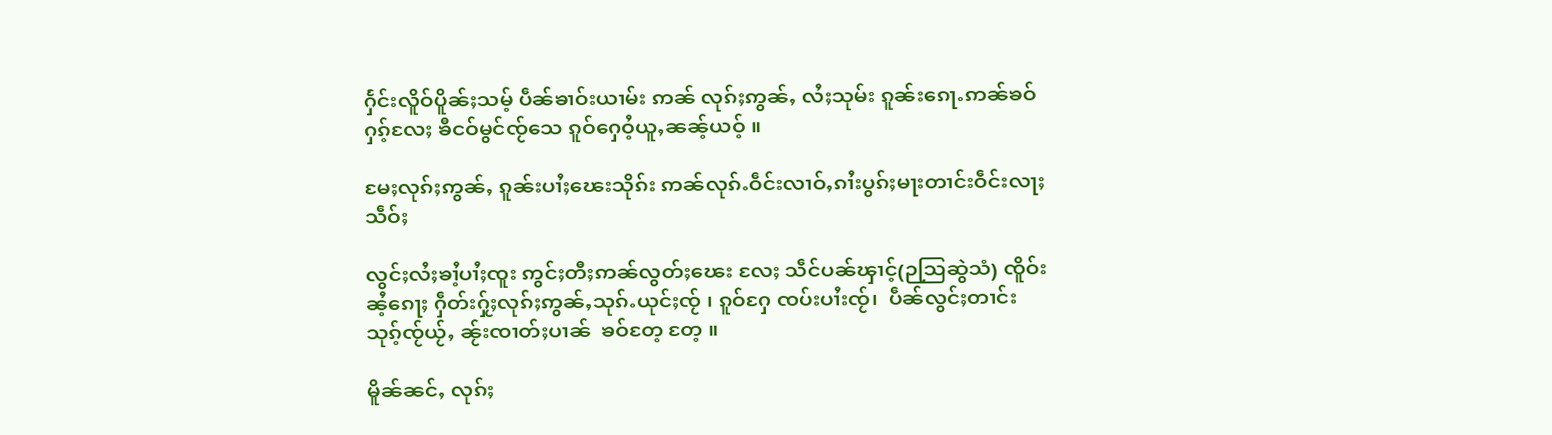ႁႅင်းလိူဝ်ပိူၼ်ႈသမ့် ပဵၼ်ၶၢဝ်းယၢမ်း ဢၼ် လုၵ်ႈဢွၼ်ႇ လႆႈသုမ်း ၵူၼ်းၵေႃႉဢၼ်ၶဝ်ႁၵ့်လႄႈ ၶီငဝ်မွင်ၸႂ်သေ ၵူဝ်ႁေဝႆ့ယူႇၼၼ့်ယဝ့် ။

မႄႈလုၵ်ႈဢွၼ်ႇ ၵူၼ်းပၢႆႈၽေးသိုၵ်း ဢၼ်လုၵ်ႉဝဵင်းလၢဝ်ႇၵၢႆးပွၵ်ႈမႃးတၢင်းဝဵင်းလႃႈသဵဝ်ႈ

လွင်ႈလႆႈၶၢႆ့ပၢႆႈၸူး ဢွင်ႈတီႈဢၼ်လွတ်ႈၽေး လႄႈ သဵင်ပၼ်ၾၢင့်(ဉသြဆွဲသံ) ၸိူဝ်းၼႆ့ၵေႃႈ ႁဵတ်းႁႂ်ႈလုၵ်ႈဢွၼ်ႇသုၵ်ႉယုင်ႈၸႂ် ၊ ၵူဝ်ႁႄ ၸပ်းပၢႆးၸႂ်၊  ပဵၼ်လွင်ႈတၢင်းသုၵ့်ၸႂ်ယႂ်ႇ ၼႂ်းၸၢတ်ႈပၢၼ်  ၶဝ်တႄ့ တႄ့ ။

မိူၼ်ၼင်ႇ လုၵ်ႈ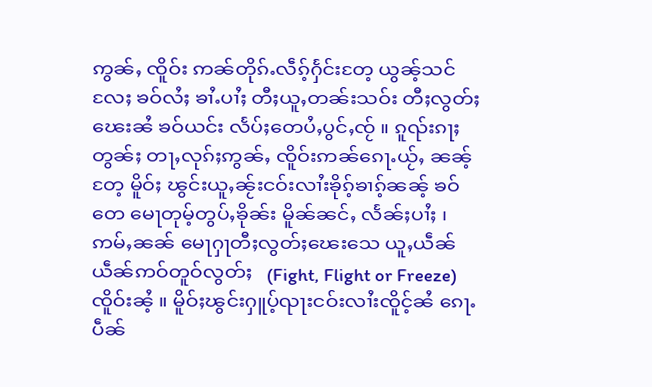ဢွၼ်ႇ ၸိူဝ်း ဢၼ်တိုၵ်ႉလဵၵ့်ႁႅင်းတႄ့ ယွၼ့်သင်လႄႈ ၶဝ်လႆႈ ၶၢႆႉပၢႆႈ တီႈယူႇတၼ်းသဝ်း တီႈလွတ်ႈၽေးၼႆ ၶဝ်ယင်း လႅပ်ႈတေပႆႇပွင်ႇၸႂ် ။ ၵူၺ်းၵႃႈ တွၼ်ႈ တႃႇလုၵ်ႈဢွၼ်ႇ ၸိူဝ်းဢၼ်ၵေႃႉယႂ်ႇ ၼၼ့်တႄ့ မိူဝ်ႈ ၽွင်းယူႇၼႂ်းငဝ်းလၢႆးၶိုၵ့်ၶၢၵ့်ၼၼ့် ၶဝ်တေ မေႃတုမ့်တွပ်ႇၶိုၼ်း မိူၼ်ၼင်ႇ လႅၼ်ႈပၢႆႈ ၊ ဢမ်ႇၼၼ် မေႃႁႃတီႈလွတ်ႈၽေးသေ ယူႇယဵၼ်ယဵၼ်ဢဝ်တူဝ်လွတ်ႈ   (Fight, Flight or Freeze) ၸိူဝ်းၼႆ့ ။ မိူဝ်ႈၽွင်းႁူပ့်ၺႃးငဝ်းလၢႆးၸိူင့်ၼႆ ၵေႃႉပဵၼ်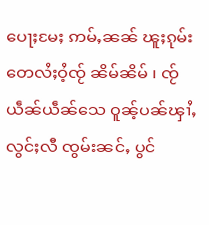ပေႃႈမႄႈ ဢမ်ႇၼၼ် ၽူႈၵုမ်း တေလႆႈဝႆ့ၸႂ် ၼိမ်ၼိမ် ၊ ၸႂ်ယဵၼ်ယဵၼ်သေ ဝူၼ့်ပၼ်ၾၢႆႇလွင်ႈလီ ၸွမ်းၼင်ႇ ပွင်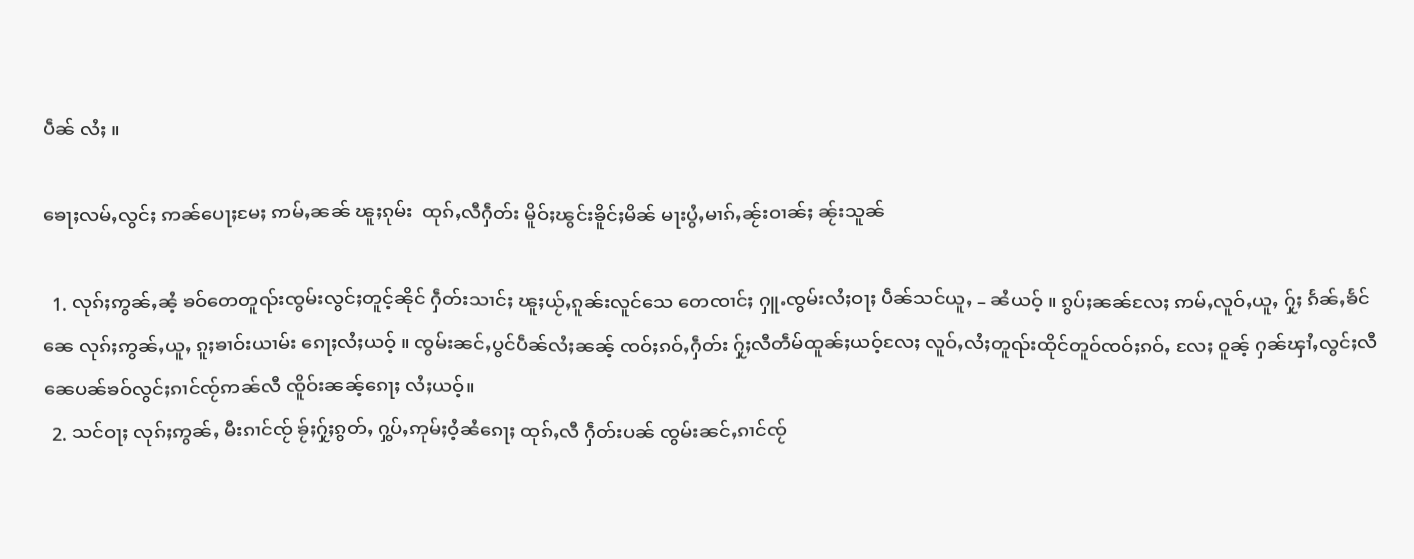ပဵၼ် လႆႈ ။

ၶေႃႈလမ်ႇလွင်ႈ ဢၼ်ပေႃႈမႄႈ ဢမ်ႇၼၼ် ၽူႈၵုမ်း  ထုၵ်ႇလီႁဵတ်း မိူဝ်ႈၽွင်းၶိူင်ႈမိၼ် မႃးပွႆႇမၢၵ်ႇၼႂ်းဝၢၼ်ႈ ၼႂ်းသူၼ်

  1. လုၵ်ႈဢွၼ်ႇၼႆ့ ၶဝ်တေတူၺ်းၸွမ်းလွင်ႈတူင့်ၼိုင် ႁဵတ်းသၢင်ႈ ၽူႈယႂ်ႇၵူၼ်းလူင်သေ တေၸၢင်ႈ ႁူႉၸွမ်းလႆႈဝႃႈ ပဵၼ်သင်ယူႇ – ၼႆယဝ့် ။ ၵွပ်ႈၼၼ်လႄႈ ဢမ်ႇလူဝ်ႇယူႇ ႁႂ်ႈ ၵႅၼ်ႇၶႅင် ၼေ လုၵ်ႈဢွၼ်ႇယူႇ ၵူႈၶၢဝ်းယၢမ်း ၵေႃႈလႆႈယဝ့် ။ ၸွမ်းၼင်ႇပွင်ပဵၼ်လႆႈၼၼ့် ၸဝ်ႈၵဝ်ႇႁဵတ်း ႁႂ်ႈလီတဵမ်ထူၼ်ႈယဝ့်လႄႈ လူဝ်ႇလႆႈတူၺ်းထိုင်တူဝ်ၸဝ်ႈၵဝ်ႇ လႄႈ ဝူၼ့် ႁၼ်ၾၢႆႇလွင်ႈလီ ၼေပၼ်ၶဝ်လွင်ႈၵၢင်ၸႂ်ဢၼ်လီ ၸိူဝ်းၼၼ့်ၵေႃႈ လႆႈယဝ့်။
  2. သင်ဝႃႈ လုၵ်ႈဢွၼ်ႇ မီးၵၢင်ၸႂ် ၶႂ်ႈႁႂ်ႈၵွတ်ႇ ႁွပ်ႇဢုမ်ႈဝႆ့ၼႆၵေႃႈ ထုၵ်ႇလီ ႁဵတ်းပၼ် ၸွမ်းၼင်ႇၵၢင်ၸႂ်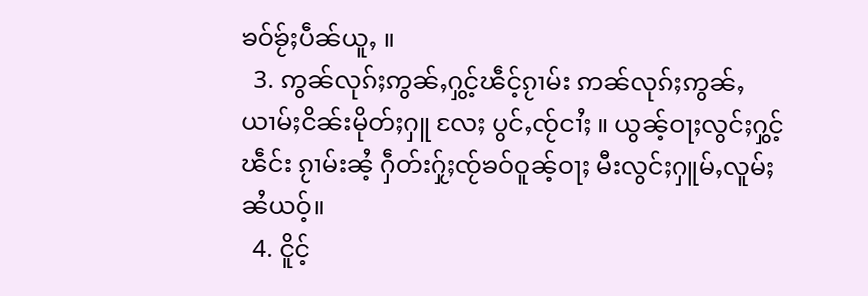ၶဝ်ၶႂ်ႈပဵၼ်ယူႇ ။
  3. ဢွၼ်လုၵ်ႈဢွၼ်ႇႁွင့်ၽဵင့်ၵႂၢမ်း ဢၼ်လုၵ်ႈဢွၼ်ႇ ယၢမ်ႈငိၼ်းမိုတ်ႈႁူ လႄႈ ပွင်ႇၸႂ်ငၢႆႈ ။ ယွၼ့်ဝႃႈလွင်ႈႁွင့်ၽဵင်း ၵႂၢမ်းၼႆ့ ႁဵတ်းႁႂ်ႈၸႂ်ၶဝ်ဝူၼ့်ဝႃႈ မီးလွင်ႈႁူမ်ႇလူမ်ႈ ၼႆယဝ့်။
  4. ငိူင့်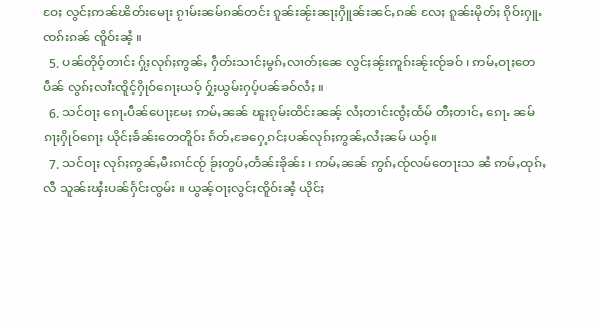ဝႄႈ လွင်ႈဢၼ်ၽိတ်းမေႃး ၵႂၢမ်းၼမ်ၵၼ်တင်း ၵူၼ်းၼႂ်းၼႃႈႁိူၼ်းၼင်ႇၵၼ် လႄႈ ၵူၼ်းမိုတ်ႈ ၵိုဝ်းႁူႉၸၵ်းၵၼ် ၸိူဝ်းၼႆ့ ။
  5. ပၼ်တိုဝ့်တၢင်း ႁႂ်ႈလုၵ်ႈဢွၼ်ႇ ႁဵတ်းသၢင်ႈမွၵ်ႇလၢတ်ႈၼေ လွင်ႈၼႂ်းဢူၵ်းၼႂ်းၸႂ်ၶဝ် ၊ ဢမ်ႇဝႃႈတေပဵၼ် လွၵ်ႈလၢႆးၸိူင့်ႁိုဝ်ၵေႃႈယဝ့် ႁႂ်ႈယွမ်းႁပ့်ပၼ်ၶဝ်လႆႈ ။
  6. သင်ဝႃႈ ၵေႃႉပဵၼ်ပေႃႈမႄႈ ဢမ်ႇၼၼ် ၽူႈၵုမ်းထိင်းၼၼ့် လႆႈတၢင်းၸွႆႈထႅမ် တီႈတၢင်ႇ ၵေႃႉ ၼမ်ၵႃႈႁိုဝ်ၵေႃႈ ယိုင်ႈၶႅၼ်းတေတိူဝ်း ၵႅတ်ႇၶႄႁေ့ၵင်ႈပၼ်လုၵ်ႈဢွၼ်ႇလႆႈၼမ် ယဝ့်။
  7. သင်ဝႃႈ လုၵ်ႈဢွၼ်ႇမီးၵၢင်ၸႂ် ၶႂ်ႈတွပ်ႇတႅၼ်းၶိုၼ်း ၊ ဢမ်ႇၼၼ် ဢွၵ်ႇၸႂ်လမ်တေႃးသ ၼႆ ဢမ်ႇထုၵ်ႇလီ သူၼ်းၾႆးပၼ်ႁႅင်းၸွမ်း ။ ယွၼ့်ဝႃႈလွင်ႈၸိူဝ်းၼႆ့ ယိုင်ႈ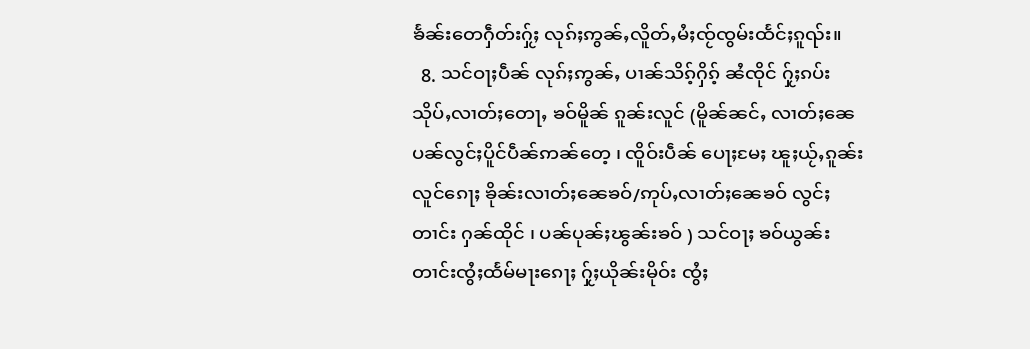ၶႅၼ်းတေႁဵတ်းႁႂ်ႈ လုၵ်ႈဢွၼ်ႇလိူတ်ႇမႆႈၸႂ်ၸွမ်းထႅင်ႈၵူၺ်း။
  8. သင်ဝႃႈပဵၼ် လုၵ်ႈဢွၼ်ႇ ပၢၼ်သိၵ့်ႁိၵ့် ၼႆၸိုင် ႁႂ်ႈၵပ်းသိုပ်ႇလၢတ်ႈတေႃႇ ၶဝ်မိူၼ် ၵူၼ်းလူင် (မိူၼ်ၼင်ႇ လၢတ်ႈၼေပၼ်လွင်ႈပိူင်ပဵၼ်ဢၼ်တေ့ ၊ ၸိူဝ်းပဵၼ် ပေႃႈမႄႈ ၽူႈယႂ်ႇၵူၼ်းလူင်ၵေႃႈ ၶိုၼ်းလၢတ်ႈၼေၶဝ်/ဢုပ်ႇလၢတ်ႈၼေၶဝ် လွင်ႈတၢင်း ႁၼ်ထိုင် ၊ ပၼ်ပုၼ်ႈၽွၼ်းၶဝ် ) သင်ဝႃႈ ၶဝ်ယွၼ်းတၢင်းၸွႆႈထႅမ်မႃးၵေႃႈ ႁႂ်ႈယိုၼ်းမိုဝ်း ၸွႆႈ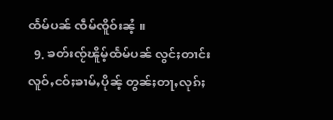ထႅမ်ပၼ် ၸဵမ်ၸိူဝ်းၼႆ့ ။
  9. ၶတ်းၸႂ်ၽိူမ့်ထႅမ်ပၼ် လွင်ႈတၢင်းလူဝ်ႇငဝ်ႈၶၢမ်ႇပိုၼ့် တွၼ်ႈတႃႇလုၵ်ႈ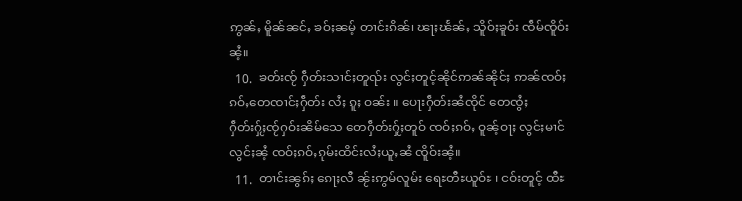ဢွၼ်ႇ မိူၼ်ၼင်ႇ ၶဝ်ႈၼမ့် တၢင်းၵိၼ်၊ ၽႃႈၽႅၼ်ႇ သိူဝ်ႈၶူဝ်း ၸဵမ်ၸိူဝ်းၼႆ့။
  10.  ၶတ်းၸႂ် ႁဵတ်းသၢင်ႈတူၺ်း လွင်ႈတူင့်ၼိုင်ဢၼ်ၼိုင်ႈ ဢၼ်ၸဝ်ႈၵဝ်ႇတေၸၢင်ႈႁဵတ်း လႆႈ ၵူႈ ဝၼ်း ။ ပေႃးႁဵတ်းၼႆၸိုင် တေၸွႆႈႁဵတ်းႁႂ်ႈၸႂ်ႁဝ်းၼိမ်သေ တေႁဵတ်းႁႂ်ႈတူဝ် ၸဝ်ႈၵဝ်ႇ ဝူၼ့်ဝႃႈ လွင်ႈမၢင်လွင်ႈၼႆ့ ၸဝ်ႈၵဝ်ႇၵုမ်းထိင်းလႆႈယူႇၼႆ ၸိူဝ်းၼႆ့။
  11.  တၢင်းၼွၵ်ႈ ၵေႃႈလီ ၼႂ်းဢွမ်လူမ်း ရေႊတီႊယူဝ်ႊ ၊ ငဝ်းတူင့် ထီႊ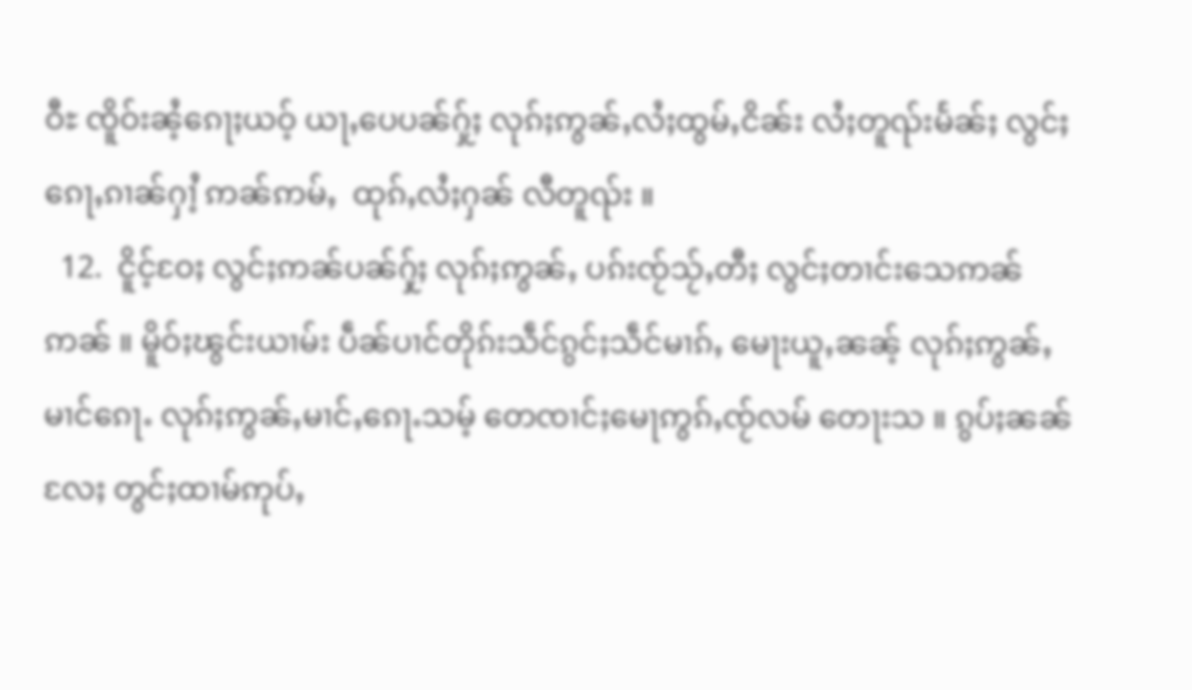ဝီႊ ၸိူဝ်းၼႆ့ၵေႃႈယဝ့် ယႃႇပေပၼ်ႁႂ်ႈ လုၵ်ႈဢွၼ်ႇလႆႈထွမ်ႇငိၼ်း လႆႈတူၺ်းမႅၼ်ႈ လွင်ႈၵေႃႇၵၢၼ်ႁၢႆ့ ဢၼ်ဢမ်ႇ  ထုၵ်ႇလႆႈႁၼ် လီတူၺ်း ။
  12.  ငိူင့်ဝႄႈ လွင်ႈဢၼ်ပၼ်ႁႂ်ႈ လုၵ်ႈဢွၼ်ႇ ပၵ်းၸႂ်သႂ်ႇတီႈ လွင်ႈတၢင်းသေဢၼ်ဢၼ် ။ မိူဝ်ႈၽွင်းယၢမ်း ပဵၼ်ပၢင်တိုၵ်းသဵင်ၵွင်ႈသဵင်မၢၵ်ႇ မေႃးယူႇၼၼ့် လုၵ်ႈဢွၼ်ႇမၢင်ၵေႃႉ လုၵ်ႈဢွၼ်ႇမၢင်ႇၵေႃႉသမ့် တေၸၢင်ႈမေႃဢွၵ်ႇၸႂ်လမ် တေႃးသ ။ ၵွပ်ႈၼၼ်လႄႈ တွင်ႈထၢမ်ဢုပ်ႇ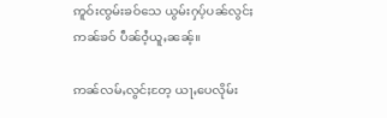ဢူဝ်းၸွမ်းၶဝ်သေ ယွမ်းႁပ့်ပၼ်လွင်ႈ ဢၼ်ၶဝ် ပဵၼ်ဝႆ့ယူႇၼၼ့်။

ဢၼ်လမ်ႇလွင်ႈတႄ့ ယႃႇပေလိုမ်း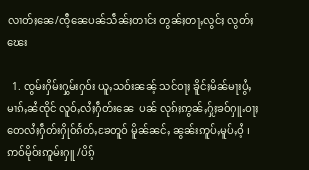လၢတ်ႈၼေ/ၸီ့ၼေပၼ်သဵၼ်ႈတၢင်း တွၼ်ႈတႃႇလွင်ႈ လွတ်ႈၽေး

  1. ၸွမ်းႁိမ်းႁွမ်းႁဝ်း ယူႇသဝ်းၼၼ့် သင်ဝႃႈ ၶိူင်ႈမိၼ်မႃးပွႆႇမၢၵ်ႇၼႆၸိုင် လူဝ်ႇလႆႈႁဵတ်းၼေ  ပၼ် လုၵ်ႈဢွၼ်ႇႁႂ်ႈၶဝ်ႁူႉဝႃႈ တေလႆႈႁဵတ်းႁိုဝ်ၵႅတ်ႇၶႄတူဝ် မိူၼ်ၼင်ႇ ၼွၼ်းဢူပ်ႇမူပ်ႇဝႆ့ ၊ ဢဝ်မိုဝ်းဢူမ်းႁူ /ပိၵ့်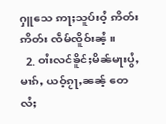ႁူသေ ဢႃႈသူပ်းဝႆ့ ဢိတ်းဢိတ်း ၸဵမ်ၸိူဝ်းၼႆ့ ။
  2. ဝၢႆးလင်ၶိူင်ႈမိၼ်မႃးပွႆႇမၢၵ်ႇ ယဝ့်ၵႂႃႇၼၼ့် တေလႆႈ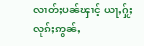လၢတ်ႈပၼ်ၾၢင့် ယႃႇႁႂ်ႈလုၵ်ႈဢွၼ်ႇ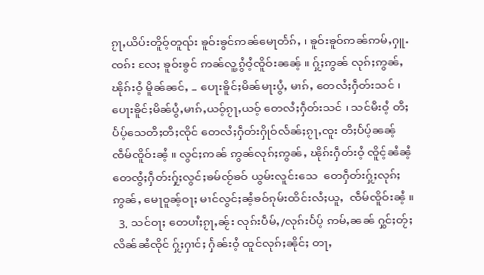ၵႂႃႇယိပ်းတိူဝ့်တူၺ်း ၶူဝ်းၶွင်ဢၼ်မေႃတႅၵ်ႇ ၊ ၶူဝ်းၶူဝ်ဢၼ်ဢမ်ႇႁူႉၸၵ်း လႄႈ ၶူဝ်းၶွင် ဢၼ်လူ့ၵွႆဝႆ့ၸိူဝ်းၼၼ့် ။ ႁႂ်ႈဢွၼ် လုၵ်ႈဢွၼ်ႇၽိုၵ်းဝႆ့ မိူၼ်ၼင်ႇ – ပေႃးၶိူင်ႈမိၼ်မႃးပွႆႇ မၢၵ်ႇ တေလႆႈႁဵတ်းသင် ၊ ပေႃးၶိူင်ႈမိၼ်ပွႆႇမၢၵ်ႇယဝ့်ၵႂႃႇယဝ့် တေလႆႈႁဵတ်းသင် ၊ သင်မီးဝႆ့ တီႈပႅပ့်သေတီႈတီႈၸိုင် တေလႆႈႁဵတ်းႁိုဝ်လႅၼ်ႈၵႂႃႇၸူး တီႈပႅပ့်ၼၼ့် ၸဵမ်ၸိူဝ်းၼႆ့ ။ လွင်ႈဢၼ် ဢွၼ်လုၵ်ႈဢွၼ်ႇ ၽိုၵ်းႁဵတ်းဝႆ့ ၸိူင့်ၼႆၼႆ့ တေၸွႆႈႁဵတ်းႁႂ်ႈလွင်ႈၶမ်ၸႂ်ၶဝ် ယွမ်းလူင်းသေ  တေႁဵတ်းႁႂ်ႈလုၵ်ႈဢွၼ်ႇ မေႃဝူၼ့်ဝႃႈ မၢင်လွင်ႈၼႆ့ၶဝ်ၵုမ်းထိင်းလႆႈယူႇ  ၸဵမ်ၸိူဝ်းၼႆ့ ။
  3. သင်ဝႃႈ တေပၢႆႈၵႂႃႇၼႂ်း လုၵ်းပဵမ်ႇ/လုၵ်းပႅပ့် ဢမ်ႇၼၼ် ႁွင်ႈတႂ်ႈလိၼ်ၼႆၸိုင် ႁႂ်ႈႁၢင်ႈ ႁႅၼ်းဝႆ့ ထူင်လုၵ်ႈၼိုင်ႈ တႃႇ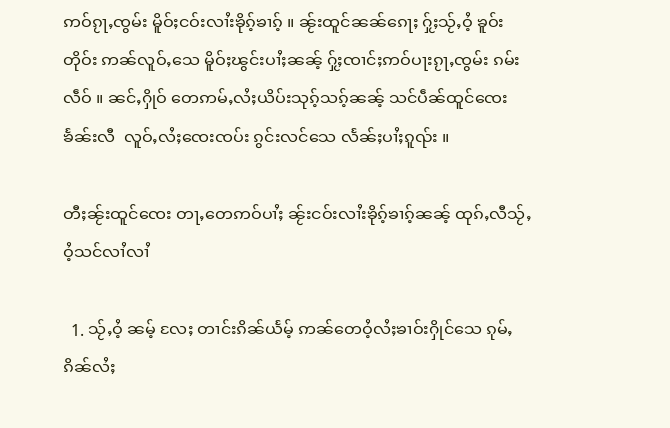ဢဝ်ၵႂႃႇၸွမ်း မိူဝ်ႈငဝ်းလၢႆးၶိုၵ့်ၶၢၵ့် ။ ၼႂ်းထူင်ၼၼ်ၵေႃႈ ႁႂ်ႈသႂ်ႇဝႆ့ ၶူဝ်းတိုဝ်း ဢၼ်လူဝ်ႇသေ မိူဝ်ႈၽွင်းပၢႆႈၼၼ့် ႁႂ်ႈၸၢင်ႈဢဝ်ပႃးၵႂႃႇၸွမ်း ၵမ်းလဵဝ် ။ ၼင်ႇႁိုဝ် တေဢမ်ႇလႆႈယိပ်းသုၵ့်သၵ့်ၼၼ့် သင်ပဵၼ်ထူင်ၸေး ၶႅၼ်းလီ  လူဝ်ႇလႆႈၸေးၸပ်း ၵွင်းလင်သေ လႅၼ်ႈပၢႆႈၵူၺ်း ။

တီႈၼႂ်းထူင်ၸေး တႃႇတေဢဝ်ပၢႆႈ ၼႂ်းငဝ်းလၢႆးၶိုၵ့်ၶၢၵ့်ၼၼ့် ထုၵ်ႇလီသႂ်ႇဝႆ့သင်လၢႆလၢႆ

  1. သႂ်ႇဝႆ့ ၼမ့် လႄႈ တၢင်းၵိၼ်ယႅမ့် ဢၼ်တေဝႆ့လႆႈၶၢဝ်းႁိုင်သေ ၵုမ်ႇၵိၼ်လႆႈ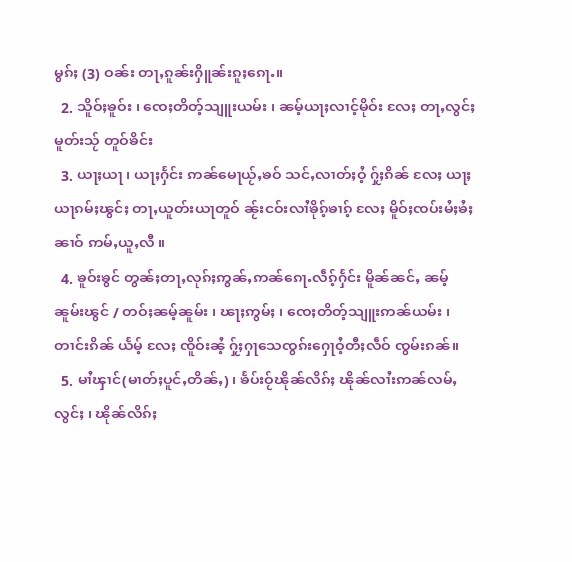မွၵ်ႈ (3) ဝၼ်း တႃႇၵူၼ်းႁိူၼ်းၵူႈၵေႃႉ။
  2. သိူဝ်ႈၶူဝ်း ၊ ၸေႈတိတ့်သျူးယမ်း ၊ ၼမ့်ယႃႈလၢင့်မိုဝ်း လႄႈ တႃႇလွင်ႈ မူတ်းသႂ် တူဝ်ၶိင်း
  3. ယႃႈယႃ ၊ ယႃႈႁႅင်း ဢၼ်မေႃယႂ်ႇၶဝ် သင်ႇလၢတ်ႈဝႆ့ ႁႂ်ႈၵိၼ် လႄႈ ယႃႈယႃၵမ်ႈၽွင်ႈ တႃႇယူတ်းယႃတူဝ် ၼႂ်းငဝ်းလၢႆၶိုၵ့်ၶၢၵ့် လႄႈ မိူဝ်ႈၸပ်းမႆႈၶႆႈၼၢဝ် ဢမ်ႇယူႇလီ ။
  4. ၶူဝ်းၶွင် တွၼ်ႈတႃႇလုၵ်ႈဢွၼ်ႇဢၼ်ၵေႃႉလဵၵ့်ႁႅင်း မိူၼ်ၼင်ႇ ၼမ့်ၼူမ်းၽွင် / တဝ်ႈၼမ့်ၼူမ်း ၊ ၽႃႈဢွမ်ႈ ၊ ၸေႈတိတ့်သျူးဢၼ်ယမ်း ၊ တၢင်းၵိၼ် ယႅမ့် လႄႈ ၸိူဝ်းၼႆ့ ႁႂ်ႈႁႃသေၸွၵ်းႁေႃဝႆ့တီႈလဵဝ် ၸွမ်းၵၼ်။
  5. မၢႆၾၢင်(မၢတ်ႈပူင်ႇတိၼ်ႇ) ၊ ၶႅပ်းဝႂ်ၽိုၼ်လိၵ်ႈ ၽိုၼ်လၢႆးဢၼ်လမ်ႇလွင်ႈ ၊ ၽိုၼ်လိၵ်ႈ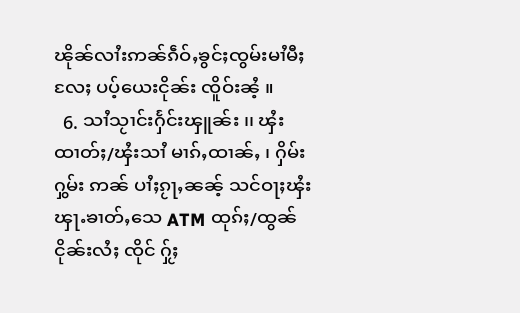ၽိုၼ်လၢႆးဢၼ်ၵဵဝ်ႇၶွင်ႈၸွမ်းမၢႆမီႈ လႄႈ ပပ့်ယေးငိုၼ်း ၸိူဝ်းၼႆ့ ။
  6. သၢႆသႂၢင်းႁႅင်းၾူၼ်း ၊၊ ၾႆးထၢတ်ႈ/ၾႆးသၢႆ မၢၵ်ႇထၢၼ်ႇ ၊ ႁိမ်းႁွမ်း ဢၼ် ပၢႆႈၵႂႃႇၼၼ့် သင်ဝႃႈၾႆးၾႃႉၶၢတ်ႇသေ ATM ထုၵ်ႈ/ထွၼ်ငိုၼ်းလႆႈ ၸိုင် ႁႂ်ႈ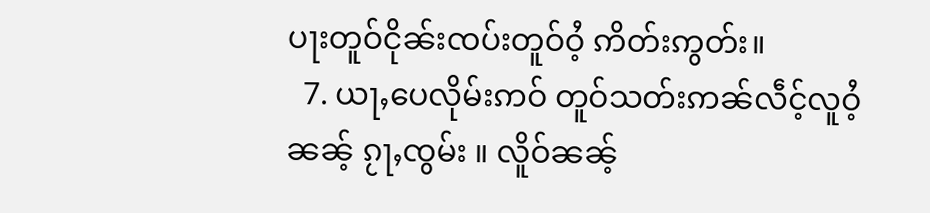ပႃးတူဝ်ငိုၼ်းၸပ်းတူဝ်ဝႆ့ ဢိတ်းဢွတ်း။
  7. ယႃႇပေလိုမ်းဢဝ် တူဝ်သတ်းဢၼ်လဵင့်လူဝႆ့ၼၼ့် ၵႂႃႇၸွမ်း ။ လိူဝ်ၼၼ့်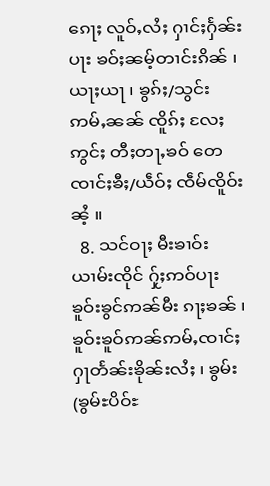ၵေႃႈ လူဝ်ႇလႆႈ ႁၢင်ႈႁႅၼ်းပႃး ၶဝ်ႈၼမ့်တၢင်းၵိၼ် ၊ ယႃႈယႃ ၊ ၶွၵ်ႈ/သွင်း ဢမ်ႇၼၼ် ၸိူၵ်ႈ လႄႈ ဢွင်ႈ တီႈတႃႇၶဝ် တေၸၢင်ႈၶီႈ/ယဵဝ်ႈ ၸဵမ်ၸိူဝ်းၼႆ့ ။
  8. သင်ဝႃႈ မီးၶၢဝ်းယၢမ်းၸိုင် ႁႂ်ႈဢဝ်ပႃး ၶူဝ်းၶွင်ဢၼ်မီး ၵႃႈၶၼ် ၊ ၶူဝ်းၶူဝ်ဢၼ်ဢမ်ႇၸၢင်ႈ ႁႃတႅၼ်းၶိုၼ်းလႆႈ ၊ ၶွမ်း(ၶွမ်ႊပိဝ်ႊ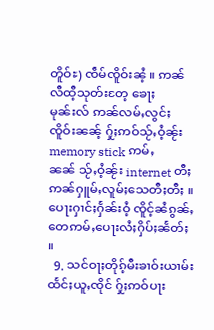တိူဝ်ႊ) ၸဵမ်ၸိူဝ်းၼႆ့ ။ ဢၼ်လီထီ့သုတ်းတႄ့ ၶေႃႈ မုၼ်းလ် ဢၼ်လမ်ႇလွင်ႈၸိူဝ်းၼၼ့် ႁႂ်ႈဢဝ်သႂ်ႇဝႆ့ၼႂ်း memory stick ဢမ်ႇၼၼ် သႂ်ႇဝႆ့ၼႂ်း internet တီႈဢၼ်ႁူမ်ႇလူမ်ႈသေတီႈတီႈ ။ ပေႃးႁၢင်ႈႁႅၼ်းဝႆ့ ၸိူင့်ၼႆၵွၼ်ႇ တေဢမ်ႇပေႃးလႆႈႁိပ်ႈၼႅတ်ႈ ။
  9. သင်ဝႃႈတိုၵ့်မီးၶၢဝ်းယၢမ်း ထႅင်ႈယူႇၸိုင် ႁႂ်ႈဢဝ်ပႃး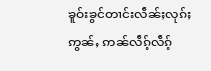ၶူဝ်းၶွင်တၢင်းလဵၼ်ႈလုၵ်ႈဢွၼ်ႇ ဢၼ်လဵၵ့်လဵၵ့်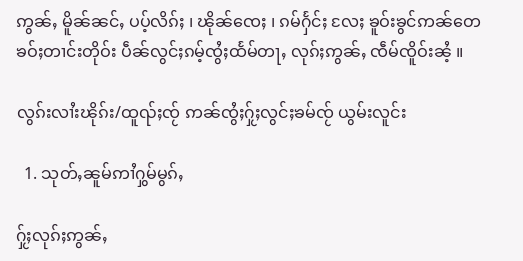ဢွၼ်ႇ မိူၼ်ၼင်ႇ ပပ့်လိၵ်ႈ ၊ ၽိုၼ်ၸေႈ ၊ ၵမ်ႁႅင်ႈ လႄႈ ၶူဝ်းၶွင်ဢၼ်တေ ၶဝ်ႈတၢင်းတိုဝ်း ပဵၼ်လွင်ႈၵမ့်ၸွႆႈထႅမ်တႃႇ လုၵ်ႈဢွၼ်ႇ ၸဵမ်ၸိူဝ်းၼႆ့ ။

လွၵ်းလၢႆးၽိုၵ်း/ထူၺ်ႈၸႂ် ဢၼ်ၸွႆႈႁႂ်ႈလွင်ႈၶမ်ၸႂ် ယွမ်းလူင်း

  1. သုတ်ႇၼူမ်ဢၢႆႁွမ်မွၵ်ႇ

ႁႂ်ႈလုၵ်ႈဢွၼ်ႇ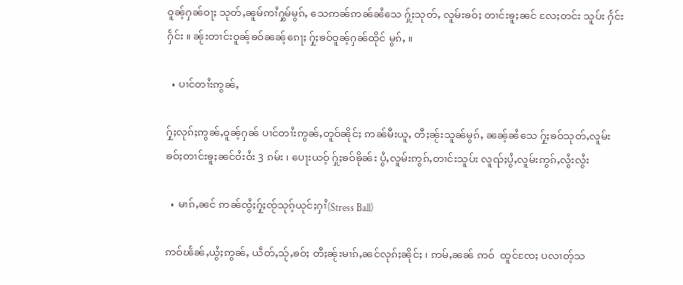ဝူၼ့်ႁၼ်ဝႃႈ သုတ်ႇၼူမ်ဢၢႆႁွမ်မွၵ်ႇ သေဢၼ်ဢၼ်ၼႆသေ ႁႂ်ႈသုတ်ႇ လူမ်းၶဝ်ႈ တၢင်းၶူႈၼင် လႄႈတင်း သူပ်း ႁႅင်းႁႅင်း ။ ၼႂ်းတၢင်းဝူၼ့်ၶဝ်ၼၼ့်ၵေႃႈ ႁႂ်ႈၶဝ်ဝူၼ့်ႁၼ်ထိုင် မွၵ်ႇ ။

  • ပၢင်တၢႆးဢွၼ်ႇ

ႁႂ်ႈလုၵ်ႈဢွၼ်ႇဝူၼ့်ႁၼ် ပၢင်တၢႆးဢွၼ်ႇတူဝ်ၼိုင်ႈ ဢၼ်မီးယူႇ တီႈၼႂ်းသူၼ်မွၵ်ႇ ၼၼ့်ၼႆသေ ႁႂ်ႈၶဝ်သုတ်ႇလူမ်းၶဝ်ႈတၢင်းၶူႈၼင်ဝႆးဝႆး 3 ၵမ်း ၊ ပေႃးယဝ့် ႁႂ်ႈၶဝ်ၶိုၼ်း ပွႆႇလူမ်းဢွၵ်ႇတၢင်းသူပ်း လူၺ်ႈပွႆႇလူမ်းဢွၵ်ႇလွႆးလွႆး

  • မၢၵ်ႇၼင် ဢၼ်ၸွႆႈႁႂ်ႈၸႂ်သုၵ့်ယုင်ႈႁၢႆ(Stress Ball)

ဢဝ်ၽႅၼ်ႇယွႆႈဢွၼ်ႇ ယဵတ်ႇသႂ်ႇၶဝ်ႈ တီႈၼႂ်းမၢၵ်ႇၼင်လုၵ်ႈၼိုင်ႈ ၊ ဢမ်ႇၼၼ် ဢဝ်  ထူင်ၸႄႈ ပလၢတ့်သ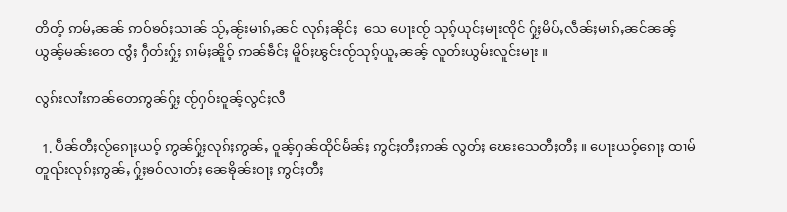တိတ့် ဢမ်ႇၼၼ် ဢဝ်ၶဝ်ႈသၢၼ် သႂ်ႇၼႂ်းမၢၵ်ႇၼင် လုၵ်ႈၼိုင်ႈ  သေ ပေႃးၸႂ် သုၵ့်ယုင်ႈမႃးၸိုင် ႁႂ်ႈမိပ်ႇလဵၼ်ႈမၢၵ်ႇၼင်ၼၼ့် ယွၼ့်မၼ်းတေ ၸွႆႈ ႁဵတ်းႁႂ်ႈ ၵၢမ်ႈၼိူဝ့် ဢၼ်ၶဵင်ႈ မိူဝ်ႈၽွင်းၸႂ်သုၵ့်ယူႇၼၼ့် လူတ်းယွမ်းလူင်းမႃး ။

လွၵ်းလၢႆးဢၼ်တေဢွၼ်ႁႂ်ႈ ၸႂ်ႁဝ်းဝူၼ့်လွင်ႈလီ

  1. ပဵၼ်တီႈလႂ်ၵေႃႈယဝ့် ဢွၼ်ႁႂ်ႈလုၵ်ႈဢွၼ်ႇ ဝူၼ့်ႁၼ်ထိုင်မႅၼ်ႈ ဢွင်ႈတီႈဢၼ် လွတ်ႈ ၽေးသေတီႈတီႈ ။ ပေႃးယဝ့်ၵေႃႈ ထၢမ်တူၺ်းလုၵ်ႈဢွၼ်ႇ ႁႂ်ႈၶဝ်လၢတ်ႈ ၼေၶိုၼ်းဝႃႈ ဢွင်ႈတီႈ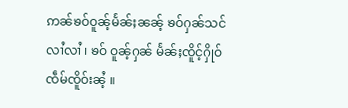ဢၼ်ၶဝ်ဝူၼ့်မႅၼ်ႈၼၼ့် ၶဝ်ႁၼ်သင်လၢႆလၢႆ ၊ ၶဝ် ဝူၼ့်ႁၼ် မႅၼ်ႈၸိူင့်ႁိုဝ် ၸဵမ်ၸိူဝ်းၼႆ့ ။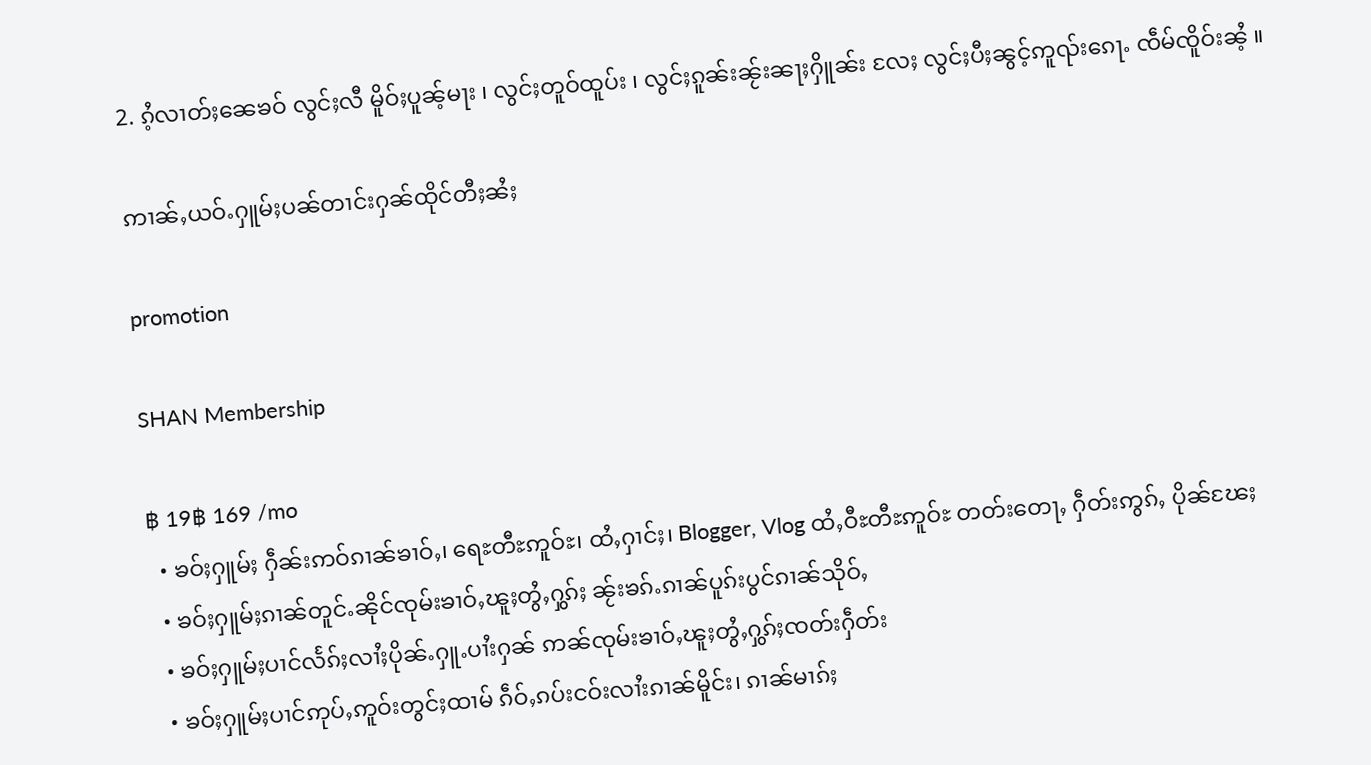2. ၵႆ့လၢတ်ႈၼေၶဝ် လွင်ႈလီ မိူဝ်ႈပူၼ့်မႃး ၊ လွင်ႈတူဝ်ထူပ်း ၊ လွင်ႈၵူၼ်းၼႂ်းၼႃႈႁိူၼ်း လႄႈ လွင်ႈပီႈၼွင့်ဢူၺ်းၵေႃႉ ၸဵမ်ၸိူဝ်းၼႆ့ ။

ဢၢၼ်ႇယဝ်ႉႁူမ်ႈပၼ်တၢင်းႁၼ်ထိုင်တီႈၼႆႈ

promotion

SHAN Membership

฿ 19฿ 169 /mo
  • ၶဝ်ႈႁူမ်ႈ ႁဵၼ်းဢဝ်ၵၢၼ်ၶၢဝ်ႇ၊ ရေႊတီႊဢူဝ်ႊ၊ ထႆႇႁၢင်ႈ၊ Blogger, Vlog ထႆႇဝီႊတီႊဢူဝ်ႊ တတ်းတေႃႇ ႁဵတ်းဢွၵ်ႇ ပိုၼ်ၽႄႈ
  • ၶဝ်ႈႁူမ်ႈၵၢၼ်တူင်ႉၼိုင်ၸုမ်းၶၢဝ်ႇၽူႈတွႆႇႁွၵ်ႈ ၼႂ်းၶၵ်ႉၵၢၼ်ပူၵ်းပွင်ၵၢၼ်သိုဝ်ႇ
  • ၶဝ်ႈႁူမ်ႈပၢင်လႅၵ်ႈလၢႆႈပိုၼ်ႉႁူႉပၢႆးႁၼ် ဢၼ်ၸုမ်းၶၢဝ်ႇၽူႈတွႆႇႁွၵ်ႈၸတ်းႁဵတ်း
  • ၶဝ်ႈႁူမ်ႈပၢင်ဢုပ်ႇဢူဝ်းတွင်ႈထၢမ် ၵဵဝ်ႇၵပ်းငဝ်းလၢႆးၵၢၼ်မိူင်း၊ ၵၢၼ်မၢၵ်ႈ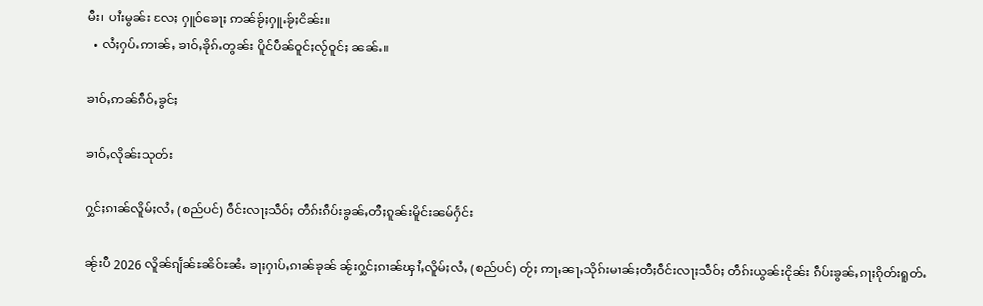မီး၊ ပၢႆးမွၼ်း လႄႈ ႁူဝ်ၶေႃႈ ဢၼ်ၶႂ်ႈႁူႉၶႂ်ႈငိၼ်း။
  • လႆႈႁပ်ႉဢၢၼ်ႇ ၶၢဝ်ႇၶိုၵ်ႉတွၼ်း ပိူင်ပဵၼ်ဝူင်ႈလႂ်ဝူင်ႈ ၼၼ်ႉ။

ၶၢဝ်ႇဢၼ်ၵဵဝ်ႇၶွင်ႈ

ၶၢဝ်ႇလိုၼ်းသုတ်း

ႁွင်ႈၵၢၼ်လိူမ်ႈလႆႇ (စည်ပင်) ဝဵင်းလႃႈသဵဝ်ႈ တဵၵ်းၵဵပ်းၶွၼ်ႇတီႈၵူၼ်းမိူင်းၼမ်ႁႅင်း

ၼႂ်းပီ 2026 လိူၼ်ၵျႅၼ်ႊၼိဝ်ႊၼႆႉ ၶႃႈႁၢပ်ႇၵၢၼ်ၶုၼ် ၼႂ်းႁွင်ႈၵၢၼ်ၾၢႆႇလိူမ်ႈလႆႇ (စည်ပင်) တႂ်ႈ ဢႃႇၼႃႇသိုၵ်းမၢၼ်ႈတီႈဝဵင်းလႃႈသဵဝ်ႈ တဵၵ်းယွၼ်းငိုၼ်း ၵဵပ်းၶွၼ်ႇၵႃႈၵိုတ်းရူတ်ႉ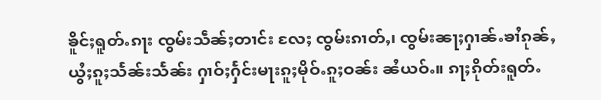ၶိူင်ႈရူတ်ႉၵႃး ၸွမ်းသဵၼ်ႈတၢင်း လႄႈ ၸွမ်းၵၢတ်ႇ၊ ၸွမ်းၼႃႈႁၢၼ်ႉၶၢႆၵုၼ်ႇယွႆႈၵူႈသႅၼ်းသႅၼ်း ႁၢဝ်ႈႁႅင်းမႃးၵူႈမိုဝ်ႉၵူႈဝၼ်း ၼႆယဝ်ႉ။ ၵႃႈၵိုတ်းရူတ်ႉ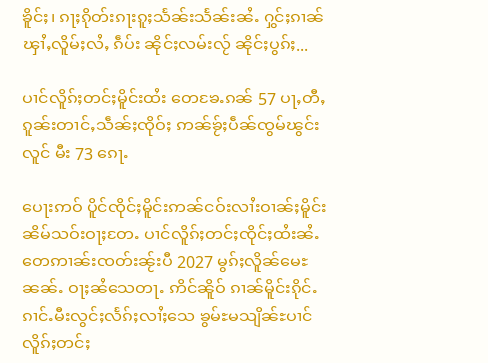ၶိူင်ႈ၊ ၵႃႈၵိုတ်းၵႃးၵူႈသႅၼ်းသႅၼ်းၼႆႉ ႁွင်ႈၵၢၼ်ၾၢႆႇလိူမ်ႈလႆႇ ၵဵပ်း ၼိုင်ႈလမ်းလႂ် ၼိုင်ႈပွၵ်ႈ...

ပၢင်လိူၵ်ႈတင်ႈမိူင်းထႆး တေၶႄႉၵၼ် 57 ပႃႇတီႇ ၵူၼ်းတၢင်ႇသဵၼ်ႈၸိုဝ်ႈ ဢၼ်ၶႂ်ႈပဵၼ်ၸွမ်ၽွင်းလူင် မီး 73 ၵေႃႉ

ပေႃးဢဝ် ပိူင်ၸိုင်ႈမိူင်းဢၼ်ငဝ်းလၢႆးဝၢၼ်ႈမိူင်းၼိမ်သဝ်းဝႃႈတႄႉ ပၢင်လိူၵ်ႈတင်ႈၸိုင်ႈထႆးၼႆႉ တေဢၢၼ်းၸတ်းၼႂ်းပီ 2027 မွၵ်ႈလိူၼ်မေႊၼၼ်ႉ ဝႃႈၼႆသေတႃႉ ဢိင်ၼိူဝ် ၵၢၼ်မိူင်းၵိုင်ႉၵၢင်ႉမီးလွင်ႈလႅၵ်ႈလၢႆႈသေ ၶွမ်ႊမသျိၼ်ႊပၢင်လိူၵ်ႈတင်ႈ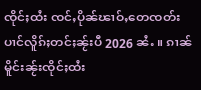ၸိုင်ႈထႆး ၸင်ႇပိုၼ်ၽၢဝ်ႇတေၸတ်းပၢင်လိူၵ်ႈတင်ႈၼႂ်းပီ 2026 ၼႆႉ ။ ၵၢၼ်မိူင်းၼႂ်းၸိုင်ႈထႆး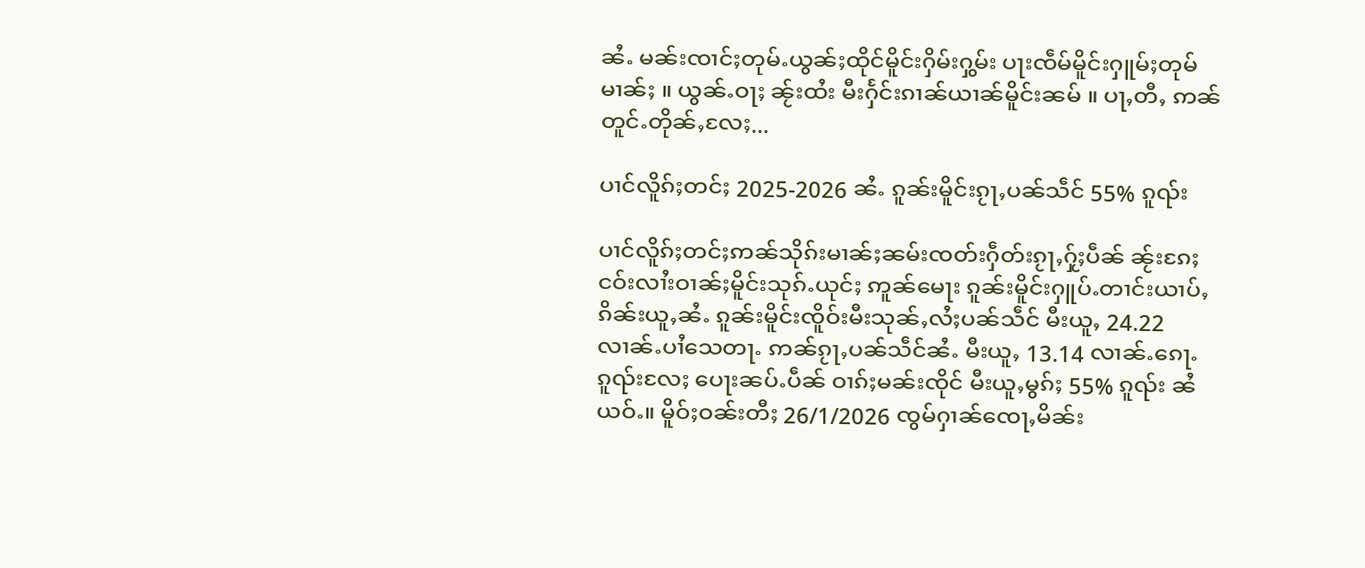ၼႆႉ မၼ်းၸၢင်ႈတုမ်ႉယွၼ်ႈထိုင်မိူင်းႁိမ်းႁွမ်း ပႃးၸဵမ်မိူင်းႁူမ်ႈတုမ်မၢၼ်ႈ ။ ယွၼ်ႉဝႃႈ ၼႂ်းထႆး မီးႁႅင်းၵၢၼ်ယၢၼ်မိူင်းၼမ် ။ ပႃႇတီႇ ဢၼ် တူင်ႉတိုၼ်ႇလႄႈ...

ပၢင်လိူၵ်ႈတင်ႈ 2025-2026 ၼႆႉ ၵူၼ်းမိူင်းၵႂႃႇပၼ်သဵင် 55% ၵူၺ်း

ပၢင်လိူၵ်ႈတင်ႈဢၼ်သိုၵ်းမၢၼ်ႈၼမ်းၸတ်းႁဵတ်းၵႂႃႇႁႂ်ႈပဵၼ် ၼႂ်းၵႄႈငဝ်းလၢႆးဝၢၼ်ႈမိူင်းသုၵ်ႉယုင်ႈ ဢူၼ်မေႃး ၵူၼ်းမိူင်းႁူပ်ႉတၢင်းယၢပ်ႇၵိၼ်းယူႇၼႆႉ ၵူၼ်းမိူင်းၸိူဝ်းမီးသုၼ်ႇလႆႈပၼ်သဵင် မီးယူႇ 24.22 လၢၼ်ႉပၢႆသေတႃႉ ဢၼ်ၵႂႃႇပၼ်သဵင်ၼႆႉ မီးယူႇ 13.14 လၢၼ်ႉၵေႃႉၵူၺ်းလႄႈ ပေႃးၼပ်ႉပဵၼ် ဝၢၵ်ႈမၼ်းၸိုင် မီးယူႇမွၵ်ႈ 55% ၵူၺ်း ၼႆယဝ်ႉ။ မိူဝ်ႈဝၼ်းတီႈ 26/1/2026 ၸွမ်ႁၢၼ်ၸေႃႇမိၼ်း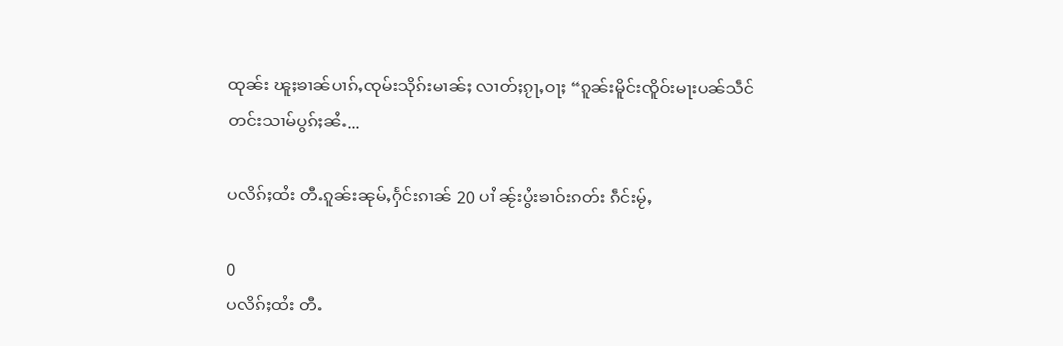ထုၼ်း ၽူႈၶၢၼ်ပၢၵ်ႇၸုမ်းသိုၵ်းမၢၼ်ႈ လၢတ်ႈၵႂႃႇဝႃႈ “ၵူၼ်းမိူင်းၸိူဝ်းမႃးပၼ်သဵင် တင်းသၢမ်ပွၵ်ႈၼႆႉ...

ပလိၵ်ႈထႆး တီႉၵူၼ်းၼုမ်ႇႁႅင်းၵၢၼ် 20 ပၢႆ ၼႂ်းပွႆးၶၢဝ်းၵတ်း ၵဵင်းမႂ်ႇ

0
ပလိၵ်ႈထႆး တီႉ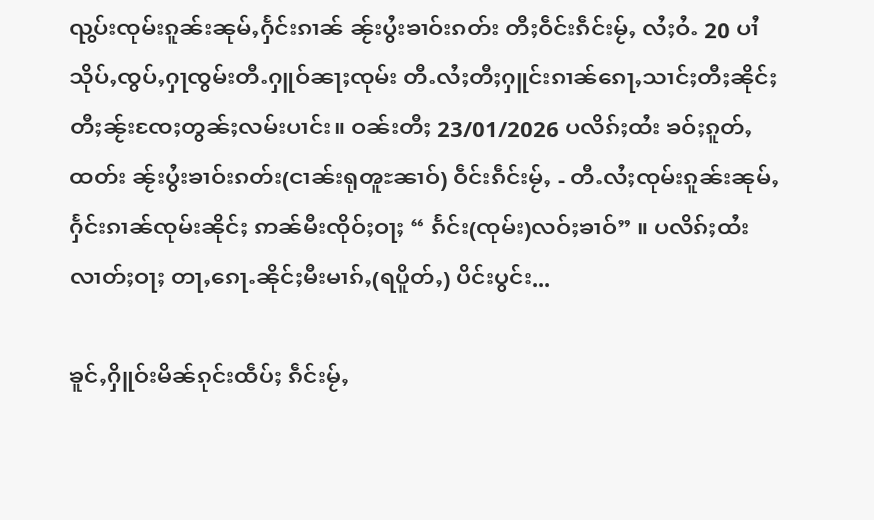ၺွပ်းၸုမ်းၵူၼ်းၼုမ်ႇႁႅင်းၵၢၼ် ၼႂ်းပွႆးၶၢဝ်းၵတ်း တီႈဝဵင်းၵဵင်းမႂ်ႇ လႆႈဝႆႉ 20 ပၢႆ သိုပ်ႇၸွပ်ႇႁႃၸွမ်းတီႉႁူဝ်ၼႃႈၸုမ်း တီႉလႆႈတီႈႁူင်းၵၢၼ်ၵေႃႇသၢင်ႈတီႈၼိုင်ႈ တီႈၼႂ်းၸႄႈတွၼ်ႈလမ်းပၢင်း။ ဝၼ်းတီႈ 23/01/2026 ပလိၵ်ႈထႆး ၶဝ်ႈၵူတ်ႇထတ်း ၼႂ်းပွႆးၶၢဝ်းၵတ်း(ငၢၼ်းရုၻူႊၼၢဝ်) ဝဵင်းၵဵင်းမႂ်ႇ - တီႉလႆႈၸုမ်းၵူၼ်းၼုမ်ႇႁႅင်းၵၢၼ်ၸုမ်းၼိုင်ႈ ဢၼ်မီးၸိုဝ်ႈဝႃႈ “ ၵႅင်း(ၸုမ်း)လဝ်ႈၶၢဝ်” ။ ပလိၵ်ႈထႆးလၢတ်ႈဝႃႈ တႃႇၵေႃႉၼိုင်ႈမီးမၢၵ်ႇ(ရပိူတ်ႇ) ပိင်းပွင်း...

ၶူင်ႇႁိူဝ်းမိၼ်ၵုင်းထဵပ်ႈ ၵဵင်းမႂ်ႇ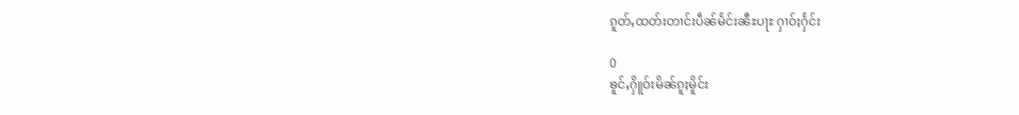ၵူတ်ႇထတ်းတၢင်းပဵၼ်မႅင်းၼီႊပႃႊ ႁၢဝ်ႈႁႅင်း

0
ၶူင်ႇႁိူဝ်းမိၼ်ၵူႈမိူင်း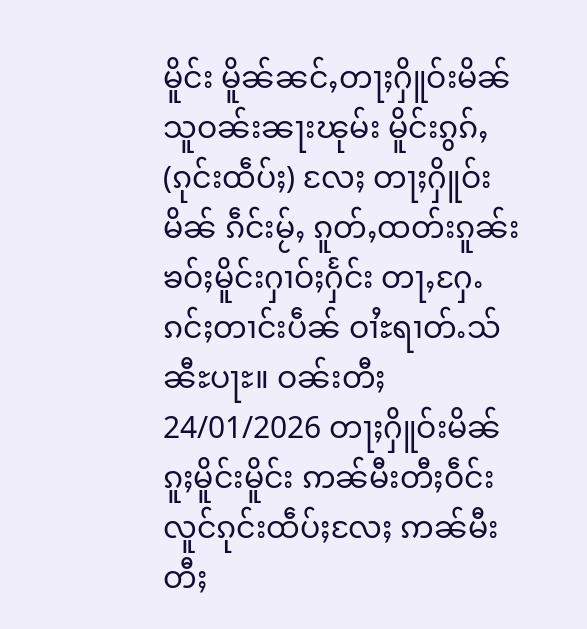မိူင်း မိူၼ်ၼင်ႇတႃႈႁိူဝ်းမိၼ်သူဝၼ်းၼႃးၽုမ်း မိူင်းၵွၵ်ႇ(ၵုင်းထဵပ်ႈ) လႄႈ တႃႈႁိူဝ်းမိၼ် ၵဵင်းမႂ်ႇ ၵူတ်ႇထတ်းၵူၼ်းၶဝ်ႈမိူင်းႁၢဝ်ႈႁႅင်း တႃႇႁႄႉၵင်ႈတၢင်းပဵၼ် ဝၢႆႊရၢတ်ႉသ် ၼီႊပႃႊ။ ဝၼ်းတီႈ 24/01/2026 တႃႈႁိူဝ်းမိၼ် ၵူႈမိူင်းမိူင်း ဢၼ်မီးတီႈဝဵင်းလူင်ၵုင်းထဵပ်ႈလႄႈ ဢၼ်မီးတီႈ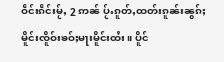ဝဵင်းၵဵင်းမႂ်ႇ 2 ဢၼ် ပႂ်ႉၵူတ်ႇထတ်းၵူၼ်းၼွၵ်ႈမိူင်းၸိူဝ်းၶဝ်ႈမႃးမိူင်းထႆး။ ပိူင်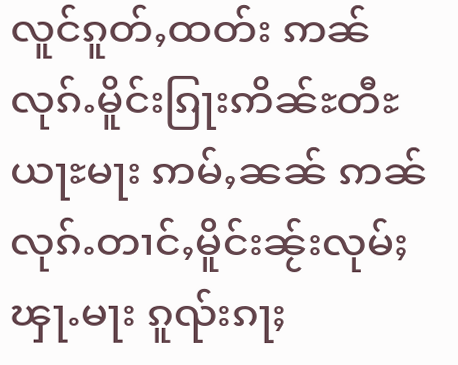လူင်ၵူတ်ႇထတ်း ဢၼ်လုၵ်ႉမိူင်းၵြႃးဢိၼ်ႊတီႊယႃႊမႃး ဢမ်ႇၼၼ် ဢၼ်လုၵ်ႉတၢင်ႇမိူင်းၼႂ်းလုမ်ႈၾႃႉမႃး ၵူၺ်းၵႃႈ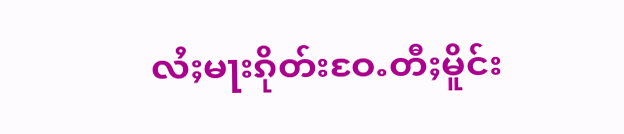လႆႈမႃးၵိုတ်းဝႄႉတီႈမိူင်း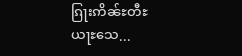ၵြႃးဢိၼ်ႊတီႊယႃႊသေ...